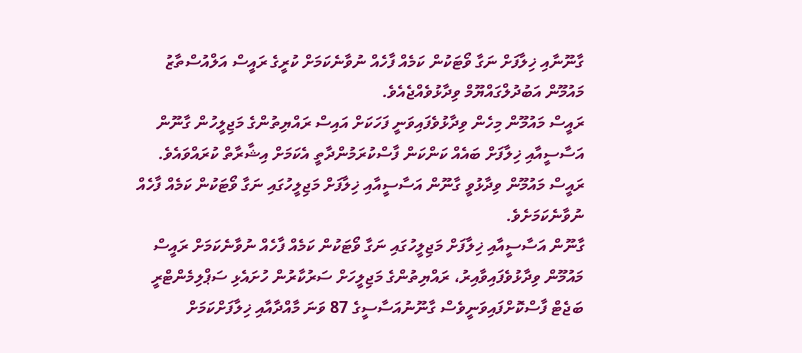ގާނޫނާއި ޚިލާފަށް ނަގާ ވޯޓަކުން ކަމެއް ފާހެއް ނުވާނެކަމަށް ކުރީގެ ރައީސް އަލްއުސްތާޒު މައުމޫން އަބުދުލްގައްޔޫމް ވިދާޅުވެއްޖެއެވެ.
ރައީސް މައުމޫން މިހެން ވިދާޅުވެފައިވަނީ ފަހަކަށް އައިސް ރައްޔިތުންގެ މަޖިލީހުން ގާނޫން އަސާސީއާއި ޚިލާފަށް ބައެއް ކަންކަން ފާސްކުރަމުންދާތީ އެކަމަށް އިޝާރާތް ކުރައްވައެވެ.
ރައީސް މައުމޫން ވިދާޅުވީ ގާނޫން އަސާސީއާއި ޚިލާފަށް މަޖިލީހުގައި ނަގާ ވޯޓަކުން ކަމެއް ފާހެއް ނުވާނެކަމަށެވެ.
ގާނޫން އަސާސީއާއި ޚިލާފަށް މަޖިލީހުގައި ނަގާ ވޯޓަކުން ކަމެއް ފާހެއް ނުވާނެކަމަށް ރައީސް މައުމޫން ވިދާޅުވެފައިވާއިރު، ރައްޔިތުންގެ މަޖިލީހަށް ސަރުކާރުން ހުށައެޅި ސަޕްލިމެންޓްރީ ބަޖެޓް ފާސްކޮށްފައިވަނީވެސް ގާނޫނުއަސާސީގެ 87 ވަނަ މާއްދާއާއި ޚިލާފަށްކަމަށް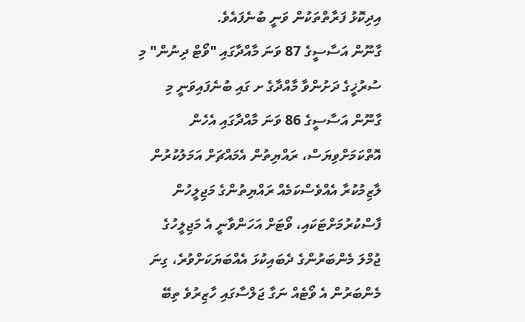އިދިކޮޅު ފަރާތްތަކުން ވަނީ ބުނެފައެވެ.
ގާނޫން އަސާސީގެ 87 ވަނަ މާއްދާގައި "ވޯޓް ދިނުން" މި ސުރުޚީގެ ދަށުންވާ މާއްދާގެ ށ ގައި ބުނެފައިވަނީ މި ގާނޫން އަސާސީގެ 86 ވަނަ މާއްދާގައި އެހެން އޮތްކަމަށްވިޔަސް، ރައްޔިތުން އެމައްޗަށް އަމަލުކުރުން ލާޒިމުކުރާ އެއްވެސްކަމެއް ރައްޔިތުންގެ މަޖިލީހުން ފާސްކުރުމަށްޓަކައި، ވޯޓަށް އަހަންވާނީ އެ މަޖިލީހުގެ ޖުމްލަ މެންބަރުންގެ ދެބައިކުޅަ އެއްބަޔަކަށްވުރެ، ގިނަ މެންބަރުން އެ ވޯޓެއް ނަގާ ޖަލްސާގައި ހާޒިރުވެ ތިބޭ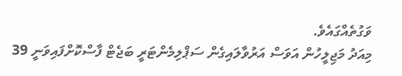ވަގުތެއްގައެވެ.
މިއަދު މަޖިލީހުން އަވަސް އަރުވާލައިގެން ސަޕްލިމެންޓަރީ ބަޖެޓް ފާސްކޮށްފައިވަނީ 39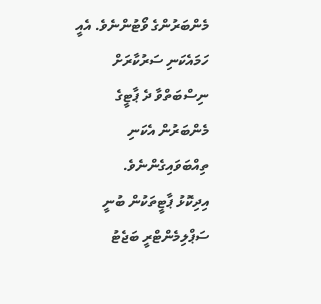މެންބަރުންގެ ވޯޓުންނެވެ. އެއީ ހަމައެކަނި ސަރުކާރަށް ނިސްބަތްވާ ދެ ޕާޓީގެ މެންބަރުން އެކަނި ތިއްބަވައިގެންނެވެ.
އިދިކޮޅު ޕާޓީތަކުން ބުނީ ސަޕްލިމެންޓްރީ ބަޖެޓު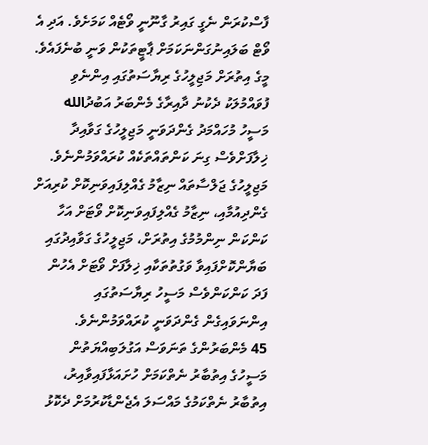ފާސްކުރަން ނެގީ ގައިރު ގާނޫނީ ވޯޓެއް ކަމަށެވެ. އަދި އެ ވޯޓް ބަލައިނުގަންނަކަމަށް ޕާޓީތަކުން ވަނީ ބުނެފައެވެ.
މީގެ އިތުރަށް މަޖިލީހުގެ ރިޔާސަތުގައި އިންނެވި ފުވައްމުލަކު ދެކުނު ދާއިރާގެ މެންބަރު އަބުދުالله މަސީހު މުހައްމަދު ގެންދަވަނީ މަޖިލީހުގެ ގަވާއިދާ ޚިލާފަށްވެސް ގިނަ ކަންތައްތަކެއް ކުރައްވަމުންނެވެ. މަޖިލީހުގެ ޖަލްސާތައް ނިޒާމު ގެއްލިފައިވަނިކޮށް ކުރިއަށް ގެންދިއުމާއި، ނިޒާމު ގެއްލިފައިވަނިކޮށް ވޯޓަށް އަހާ ކަންކަން ނިންމުމުގެ އިތުރަށް، މަޖިލީހުގެ ގަވާއިދުގައި ބަޔާންކޮށްފައިވާ ވަގުތުތަކާއި ޚިލާފަށް ވޯޓަށް އެހުން ފަދަ ކަންކަންވެސް މަސީހު ރިޔާސަތުގައި އިންނަވައިގެން ގެންދަވަނީ ކުރައްވަމުންނެވެ.
45 މެންބަރުންގެ ތަނަވަސް އަގުލަބިއްޔަތުން މަސީހުގެ އިތުބާރު ނެތްކަމަށް ހުށައަޅާފައިވާއިރު، އިތުބާރު ނެތްކަމުގެ މައްސަލަ އެޖެންޑާކުރުމަށް ދެކޮޅު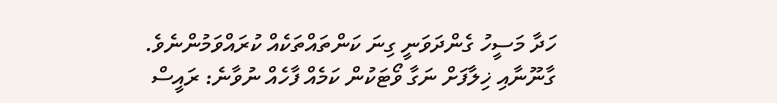ހަދާ މަސީހު ގެންދަވަނީ ގިނަ ކަންތައްތަކެއް ކުރައްވަމުންނެވެ.
ގާނޫނާއި ޚިލާފަށް ނަގާ ވޯޓަކުން ކަމެއް ފާހެއް ނުވާނެ: ރައީސް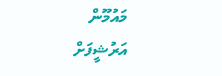މައުމޫން
އަރުޝީފަށް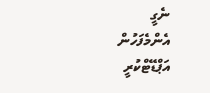ނެގީ
އެންމެފަހުން އަޕްޑޭޓްކުރީ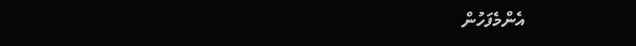އެންމެފަހުން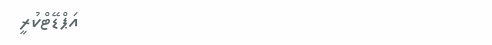އަޕްޑޭޓްކުރީ